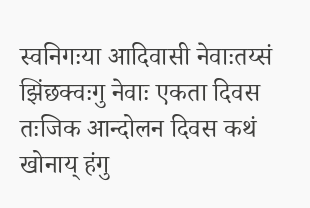स्वनिगःया आदिवासी नेवाःतय्सं झिंछक्वःगु नेवाः एकता दिवस तःजिक आन्दोलन दिवस कथं खोनाय् हंगु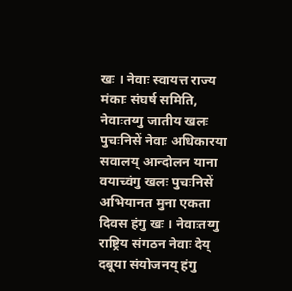खः । नेवाः स्वायत्त राज्य मंकाः संघर्ष समिति, नेवाःतय्गु जातीय खलः पुचःनिसें नेवाः अधिकारया सवालय् आन्दोलन याना वयाच्वंगु खलः पुचःनिसें अभियानत मुना एकता दिवस हंगु खः । नेवाःतय्गु राष्ट्रिय संगठन नेवाः देय् दबूया संयोजनय् हंगु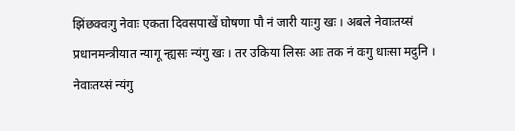झिंछक्वःगु नेवाः एकता दिवसपाखें घोषणा पौ नं जारी याःगु खः । अबले नेवाःतय्सं प्रधानमन्त्रीयात न्यागू न्ह्यसः न्यंगु खः । तर उकिया लिसः आः तक नं वःगु धाःसा मदुनि ।
नेवाःतय्सं न्यंगु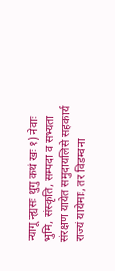न्यागू न्ह्यसः थुगु कथं खः १) नेवाः भुमि, संस्कृति, सम्पदा व सभ्यता संरक्षण यायेत समुदायलिसे सहकार्य राज्यं यायेमाः, तर विडम्वना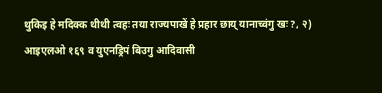थुकिइ हे मदिक्क थीथी त्वहः तया राज्यपाखें हे प्रहार छाय् यानाच्वंगु खः ?, २) आइएलओ १६९ व युएनड्रिपं बिउगु आदिवासी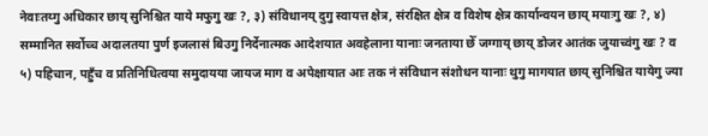नेवाःतय्गु अधिकार छाय् सुनिश्चित याये मफुगु खः ?, ३) संविधानय् दुगु स्वायत्त क्षेत्र, संरक्षित क्षेत्र व विशेष क्षेत्र कार्यान्वयन छाय् मयाःगु खः ?, ४) सम्मानित सर्वोच्च अदालतया पुर्ण इजलासं बिउगु निर्देनात्मक आदेशयात अवहेलाना यानाः जनताया छेँ जग्गाय् छाय् डोजर आतंक जुयाच्वंगु खः ? व ५) पहिचान, पहुँच व प्रतिनिधित्वया समुदायया जायज माग व अपेक्षायात आः तक नं संविधान संशोधन यानाः थुगु मागयात छाय् सुनिश्चित यायेगु ज्या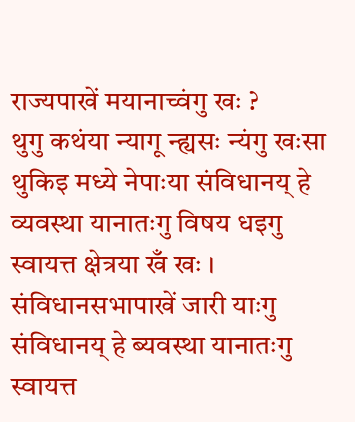राज्यपाखें मयानाच्वंगु खः ?
थुगु कथंया न्यागू न्ह्यसः न्यंगु खःसा थुकिइ मध्ये नेपाःया संविधानय् हे व्यवस्था यानातःगु विषय धइगु स्वायत्त क्षेत्रया खँ खः । संविधानसभापाखें जारी याःगु संविधानय् हे ब्यवस्था यानातःगु स्वायत्त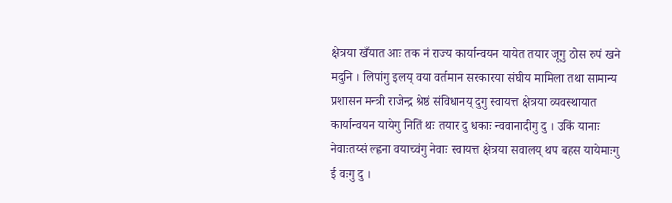क्षेत्रया खँयात आः तक नं राज्य कार्यान्वयन यायेत तयार जूगु ठोस रुपं खने मदुनि । लिपांगु इलय् वया वर्तमान सरकारया संघीय मामिला तथा सामान्य प्रशासन मन्त्री राजेन्द्र श्रेष्ठं संविधानय् दुगु स्वायत्त क्षेत्रया व्यवस्थायात कार्यान्वयन यायेगु नितिं थः तयार दु धकाः न्ववानादीगु दु । उकिं यानाः नेवाःतय्सं ल्ह्वना वयाच्वंगु नेवाः स्वायत्त क्षेत्रया सवालय् थप बहस यायेमाःगु ई वःगु दु ।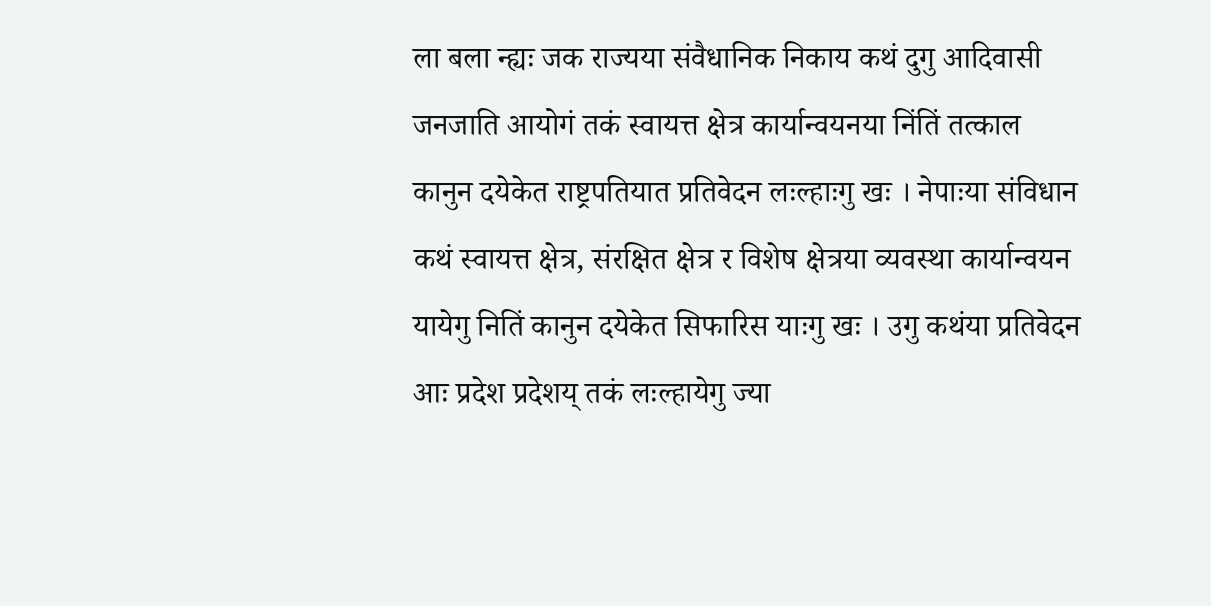ला बला न्ह्यः जक राज्यया संवैधानिक निकाय कथं दुगु आदिवासी जनजाति आयोगं तकं स्वायत्त क्षेत्र कार्यान्वयनया निंतिं तत्काल कानुन दयेकेत राष्ट्रपतियात प्रतिवेदन लःल्हाःगु खः । नेपाःया संविधान कथं स्वायत्त क्षेत्र, संरक्षित क्षेत्र र विशेष क्षेत्रया व्यवस्था कार्यान्वयन यायेगु नितिं कानुन दयेकेत सिफारिस याःगु खः । उगु कथंया प्रतिवेदन आः प्रदेश प्रदेशय् तकं लःल्हायेगु ज्या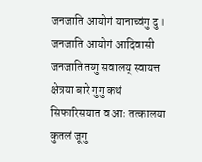जनजाति आयोगं यानाच्वंगु दु ।
जनजाति आयोगं आदिवासी जनजातितय्गु सवालय् स्वायत्त क्षेत्रया बारे गुगु कथं सिफारिसयात व आः तत्कालया कुतलं जूगु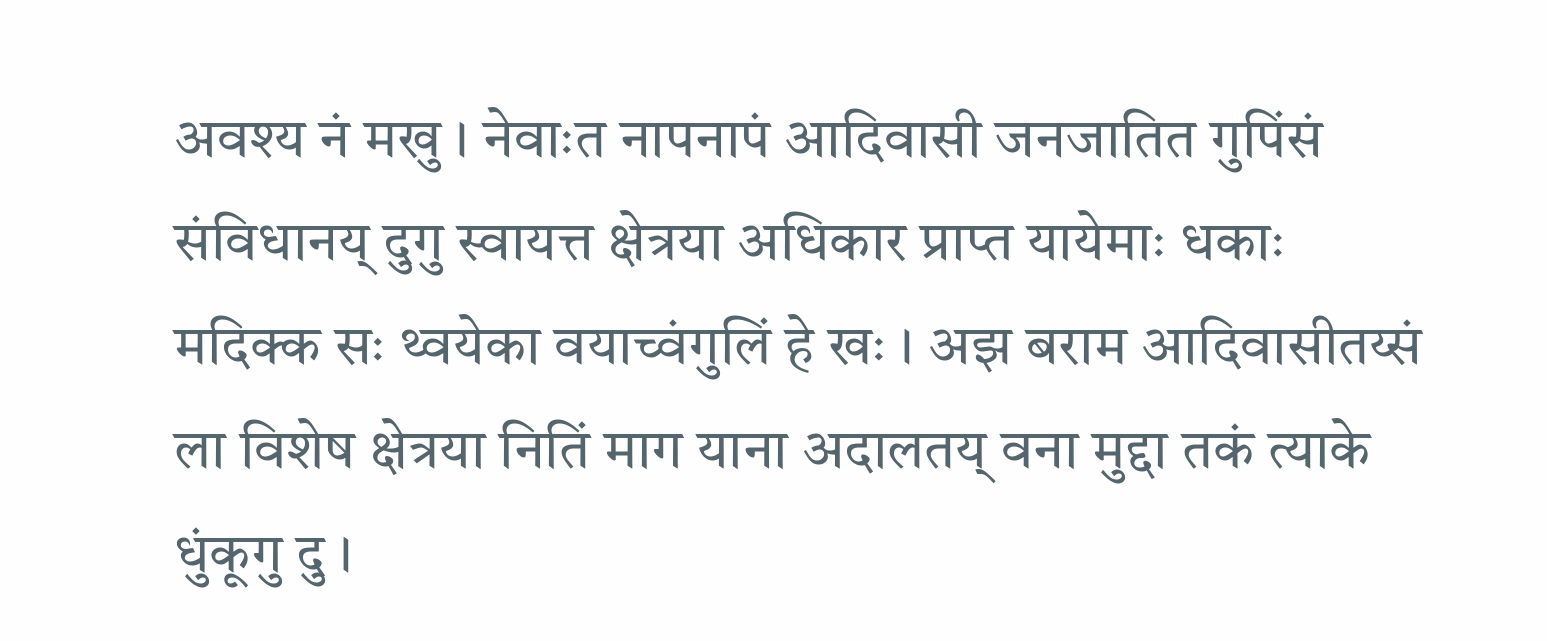अवश्य नं मखु । नेवाःत नापनापं आदिवासी जनजातित गुपिंसं संविधानय् दुगु स्वायत्त क्षेत्रया अधिकार प्राप्त यायेमाः धकाः मदिक्क सः थ्वयेका वयाच्वंगुलिं हे खः । अझ बराम आदिवासीतय्सं ला विशेष क्षेत्रया नितिं माग याना अदालतय् वना मुद्दा तकं त्याके धुंकूगु दु ।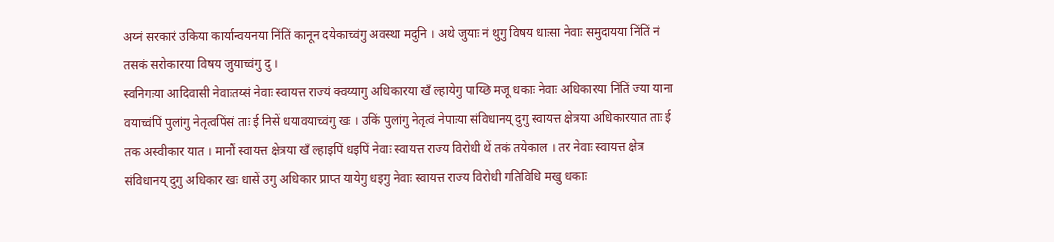अय्नं सरकारं उकिया कार्यान्वयनया निंतिं कानून दयेकाच्वंगु अवस्था मदुनि । अथे जुयाः नं थुगु विषय धाःसा नेवाः समुदायया निंतिं नं तसकं सरोकारया विषय जुयाच्वंगु दु ।
स्वनिगःया आदिवासी नेवाःतय्सं नेवाः स्वायत्त राज्यं क्वय्यागु अधिकारया खँ ल्हायेगु पाय्छि मजू धकाः नेवाः अधिकारया निंतिं ज्या याना वयाच्वंपिं पुलांगु नेतृत्वपिंसं ताः ई निसें धयावयाच्वंगु खः । उकिं पुलांगु नेतृत्वं नेपाःया संविधानय् दुगु स्वायत्त क्षेत्रया अधिकारयात ताः ई तक अस्वीकार यात । मानौं स्वायत्त क्षेत्रया खँ ल्हाइपिं धइपिं नेवाः स्वायत्त राज्य विरोधी थें तकं तयेकाल । तर नेवाः स्वायत्त क्षेत्र संविधानय् दुगु अधिकार खः धासें उगु अधिकार प्राप्त यायेगु धइगु नेवाः स्वायत्त राज्य विरोधी गतिविधि मखु धकाः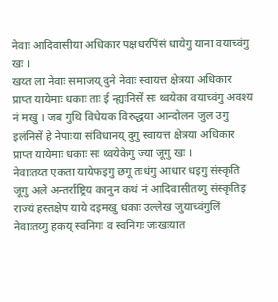नेवाः आदिवासीया अधिकार पक्षधरपिंसं धायेगु याना वयाच्वंगु खः ।
खय्त ला नेवाः समाजय् दुने नेवाः स्वायत्त क्षेत्रया अधिकार प्राप्त यायेमाः धकाः ताः ई न्ह्यःनिसें सः थ्वयेका वयाच्वंगु अवश्य नं मखु । जब गुथि विधेयक विरुद्धया आन्दोलन जुल उगु इलंनिसें हे नेपाःया संविधानय् दुगु स्वायत्त क्षेत्रया अधिकार प्राप्त यायेमाः धकाः सः थ्वयेकेगु ज्या जूगु खः ।
नेवाःतय्त एकता यायेफइगु छगू तःधंगु आधार धइगु संस्कृति जूगु अले अन्तर्राष्ट्रिय कानुन कथं नं आदिवासीतय्गु संस्कृतिइ राज्यं हस्तक्षेप याये दइमखु धकाः उल्लेख जुयाच्वंगुलिं नेवाःतय्गु हकय् स्वनिगः व स्वनिगः जःखःयात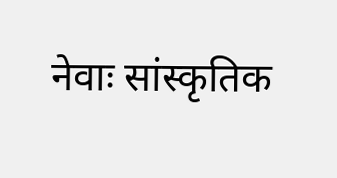नेवाः सांस्कृतिक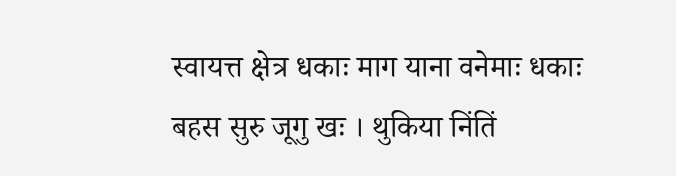स्वायत्त क्षेत्र धकाः माग याना वनेमाः धकाः बहस सुरु जूगु खः । थुकिया निंतिं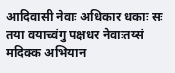आदिवासी नेवाः अधिकार धकाः सः तया वयाच्वंगु पक्षधर नेवाःतय्सं मदिक्क अभियान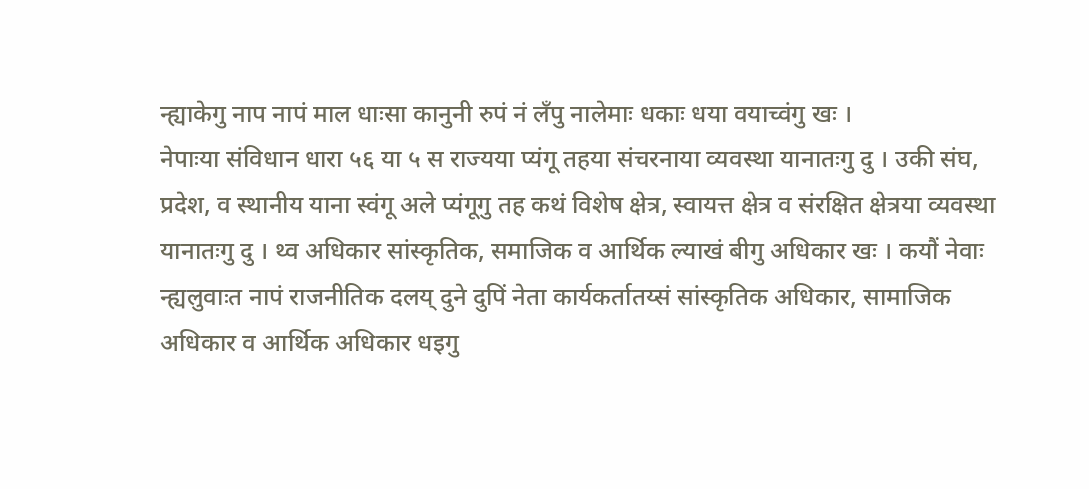न्ह्याकेगु नाप नापं माल धाःसा कानुनी रुपं नं लँपु नालेमाः धकाः धया वयाच्वंगु खः ।
नेपाःया संविधान धारा ५६ या ५ स राज्यया प्यंगू तहया संचरनाया व्यवस्था यानातःगु दु । उकी संघ, प्रदेश, व स्थानीय याना स्वंगू अले प्यंगूगु तह कथं विशेष क्षेत्र, स्वायत्त क्षेत्र व संरक्षित क्षेत्रया व्यवस्था यानातःगु दु । थ्व अधिकार सांस्कृतिक, समाजिक व आर्थिक ल्याखं बीगु अधिकार खः । कयौं नेवाः न्ह्यलुवाःत नापं राजनीतिक दलय् दुने दुपिं नेता कार्यकर्तातय्सं सांस्कृतिक अधिकार, सामाजिक अधिकार व आर्थिक अधिकार धइगु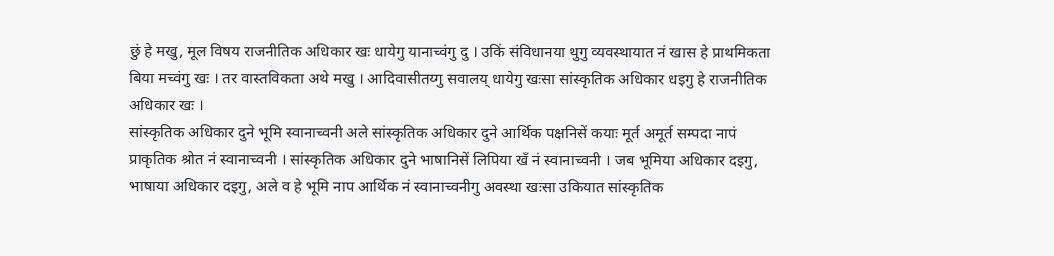छुं हे मखु, मूल विषय राजनीतिक अधिकार खः धायेगु यानाच्वंगु दु । उकिं संविधानया थुगु व्यवस्थायात नं खास हे प्राथमिकता बिया मच्वंगु खः । तर वास्तविकता अथे मखु । आदिवासीतय्गु सवालय् धायेगु खःसा सांस्कृतिक अधिकार धइगु हे राजनीतिक अधिकार खः ।
सांस्कृतिक अधिकार दुने भूमि स्वानाच्वनी अले सांस्कृतिक अधिकार दुने आर्थिक पक्षनिसें कयाः मूर्त अमूर्त सम्पदा नापं प्राकृतिक श्रोत नं स्वानाच्वनी । सांस्कृतिक अधिकार दुने भाषानिसें लिपिया खँ नं स्वानाच्वनी । जब भूमिया अधिकार दइगु, भाषाया अधिकार दइगु, अले व हे भूमि नाप आर्थिक नं स्वानाच्वनीगु अवस्था खःसा उकियात सांस्कृतिक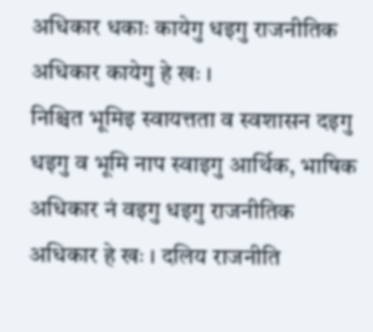अधिकार धकाः कायेगु धइगु राजनीतिक अधिकार कायेगु हे खः ।
निश्चित भूमिइ स्वायत्तता व स्वशासन दइगु धइगु व भूमि नाप स्वाइगु आर्थिक, भाषिक अधिकार नं वइगु धइगु राजनीतिक अधिकार हे खः । दलिय राजनीति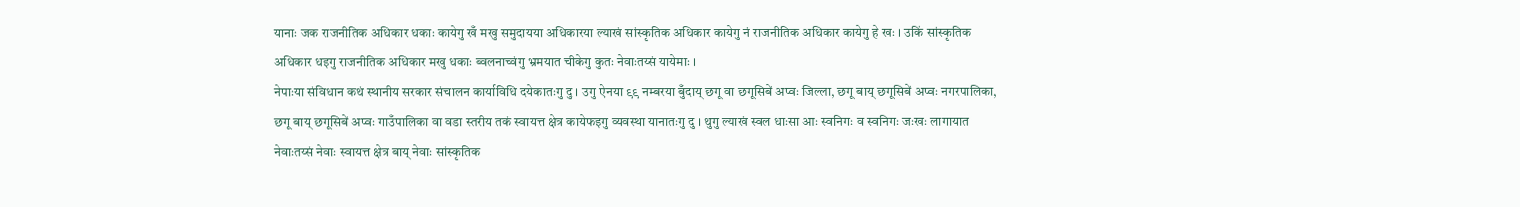यानाः जक राजनीतिक अधिकार धकाः कायेगु खँ मखु समुदायया अधिकारया ल्याखं सांस्कृतिक अधिकार कायेगु नं राजनीतिक अधिकार कायेगु हे खः । उकिं सांस्कृतिक अधिकार धइगु राजनीतिक अधिकार मखु धकाः ब्वलनाच्वंगु भ्रमयात चीकेगु कुतः नेवाःतय्सं यायेमाः ।
नेपाःया संविधान कथं स्थानीय सरकार संचालन कार्याविधि दयेकातःगु दु । उगु ऐनया ९९ नम्बरया बुँदाय् छगू वा छगूसिबें अप्वः जिल्ला, छगू बाय् छगूसिबें अप्वः नगरपालिका, छगू बाय् छगूसिबें अप्वः गाउँपालिका वा वडा स्तरीय तकं स्वायत्त क्षेत्र कायेफइगु व्यवस्था यानातःगु दु । थुगु ल्याखं स्वल धाःसा आः स्वनिगः व स्वनिगः जःखः लागायात नेवाःतय्सं नेवाः स्वायत्त क्षेत्र बाय् नेवाः सांस्कृतिक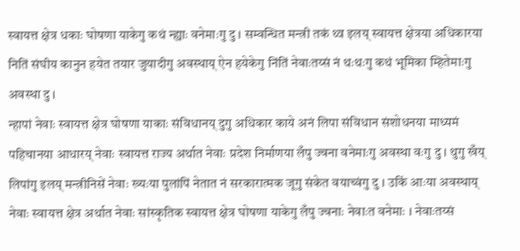स्वायत्त क्षेत्र धकाः घोषणा याकेगु कथं न्ह्याः वनेमाःगु दु । सम्वन्धित मन्त्री तकं थ्व इलय् स्वायत्त क्षेत्रया अधिकारया नितिं संघीय कानुन हयेत तयार जुयादीगु अवस्थाय् ऐन हयेकेगु निंतिं नेवाःतय्सं नं थःथःगु कथं भूमिका म्हितेमाःगु अवस्था दु ।
न्हापां नेवाः स्वायत्त क्षेत्र घोषणा याकाः संविधानय् दुगु अधिकार काये अनं लिपा संविधान संशोधनया माध्यमं पहिचानया आधारय् नेवाः स्वायत्त राज्य अर्थात नेवाः प्रदेश निर्माणया लँपु ज्वना वनेमाःगु अवस्था वःगु दु । थुगु खँय् लिपांगु इलय् मन्त्रीनिसें नेवाः ख्यःया पुलांपिं नेतात नं सरकारात्मक जूगु संकेत वयाच्वंगु दु । उकिं आःया अवस्थाय् नेवाः स्वायत्त क्षेत्र अर्थात नेवाः सांस्कृतिक स्वायत्त क्षेत्र घोषणा याकेगु लँपु ज्वनाः नेवाःत वनेमाः । नेवाःतय्सं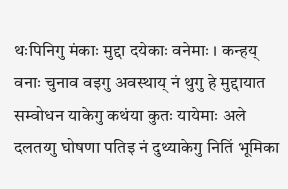थःपिनिगु मंकाः मुद्दा दयेकाः वनेमाः । कन्हय् वनाः चुनाव वइगु अवस्थाय् नं थुगु हे मुद्दायात सम्वोधन याकेगु कथंया कुतः यायेमाः अले दलतय्गु घोषणा पतिइ नं दुथ्याकेगु नितिं भूमिका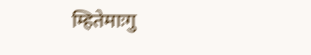म्हितेमाःगु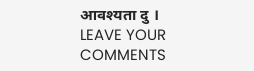आवश्यता दु ।
LEAVE YOUR COMMENTS